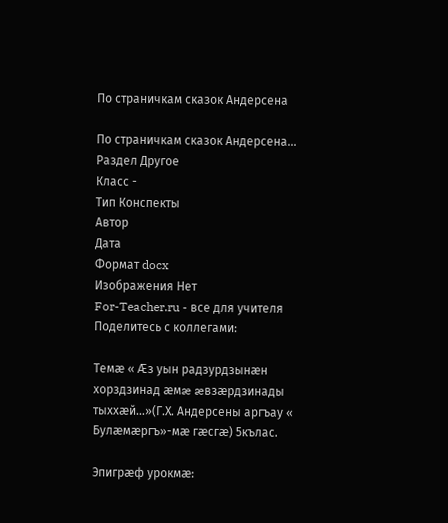По страничкам сказок Андерсена

По страничкам сказок Андерсена...
Раздел Другое
Класс -
Тип Конспекты
Автор
Дата
Формат docx
Изображения Нет
For-Teacher.ru - все для учителя
Поделитесь с коллегами:

Темæ « Æз уын радзурдзынæн хорздзинад æмæ æвзæрдзинады тыххæй…»(Г.Х. Андерсены аргъау « Булæмæргъ»-мæ гæсгæ) 5кълас.

Эпигрæф урокмæ: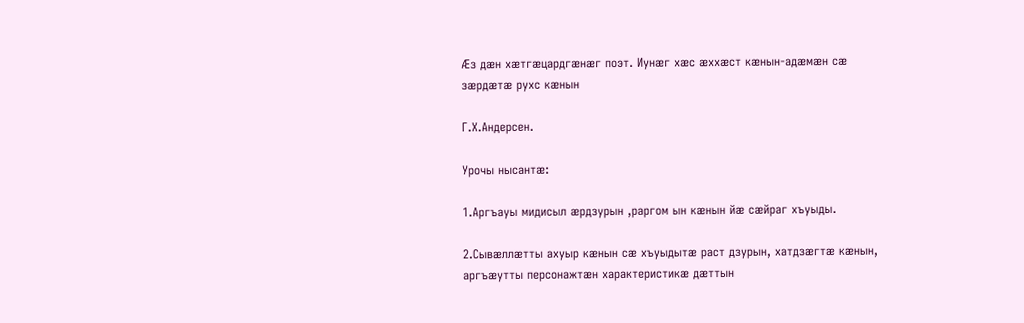Æз дæн хæтгæцардгæнæг поэт. Иунæг хæс æххæст кæнын-адæмæн сæ зæрдæтæ рухс кæнын

Г.Х.Андерсен.

Урочы нысантæ:

1.Аргъауы мидисыл æрдзурын ,раргом ын кæнын йæ сæйраг хъуыды.

2.Сывæллæтты ахуыр кæнын сæ хъуыдытæ раст дзурын, хатдзæгтæ кæнын, аргъæутты персонажтæн характеристикæ дæттын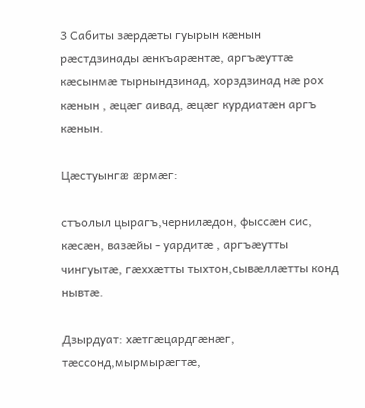3 Сабиты зæрдæты гуырын кæнын рæстдзинады æнкъарæнтæ, аргъæуттæ кæсынмæ тырнындзинад, хорздзинад нæ рох кæнын , æцæг аивад, æцæг курдиатæн аргъ кæнын.

Цæстуынгæ æрмæг:

стъолыл цырагъ,чернилæдон, фыссæн сис, кæсæн, вазæйы - уардитæ , аргъæутты чингуытæ, гæххæтты тыхтон,сывæллæтты конд нывтæ.

Дзырдуат: хæтгæцардгæнæг, тæссонд,мырмырæгтæ,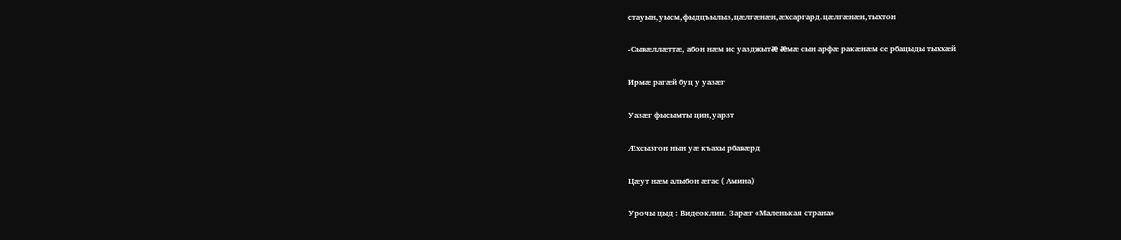стауын,уысм,фыдцъылыз,цæлгæнæн,æхсаргард.цæлгæнæн,тыхтон

-Сывæллæттæ, абон нæм ис уазджытæ æмæ сын арфæ ракæнæм се рбацыды тыххæй

Ирмæ рагæй буц у уазæг

Уазæг фысымты цин,уарзт

Æхсызгон нын уæ къахы рбавæрд

Цæут нæм алыбон æгас ( Амина)

Урочы цыд : Видеоклип. Зарæг «Маленькая страна»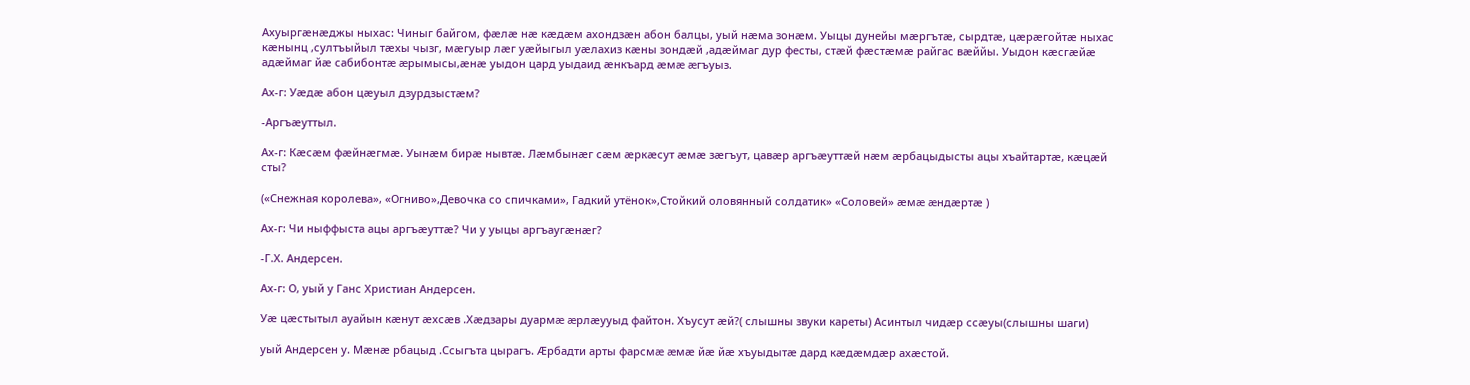Ахуыргæнæджы ныхас: Чиныг байгом, фæлæ нæ кæдæм ахондзæн абон балцы, уый нæма зонæм. Уыцы дунейы мæргътæ, сырдтæ, цæрæгойтæ ныхас кæнынц ,султъыйыл тæхы чызг, мæгуыр лæг уæйыгыл уæлахиз кæны зондæй ,адæймаг дур фесты, стæй фæстæмæ райгас вæййы. Уыдон кæсгæйæ адæймаг йæ сабибонтæ æрымысы,æнæ уыдон цард уыдаид æнкъард æмæ æгъуыз.

Ах-г: Уæдæ абон цæуыл дзурдзыстæм?

-Аргъæуттыл.

Ах-г: Кæсæм фæйнæгмæ. Уынæм бирæ нывтæ. Лæмбынæг сæм æркæсут æмæ зæгъут, цавæр аргъæуттæй нæм æрбацыдысты ацы хъайтартæ, кæцæй сты?

(«Снежная королева», «Огниво»,Девочка со спичками», Гадкий утёнок»,Стойкий оловянный солдатик» «Соловей» æмæ æндæртæ )

Ах-г: Чи ныффыста ацы аргъæуттæ? Чи у уыцы аргъаугæнæг?

-Г.Х. Андерсен.

Ах-г: О, уый у Ганс Христиан Андерсен.

Уæ цæстытыл ауайын кæнут æхсæв .Хæдзары дуармæ æрлæууыд файтон. Хъусут æй?( слышны звуки кареты) Асинтыл чидæр ссæуы(слышны шаги)

уый Андерсен у. Мæнæ рбацыд .Ссыгъта цырагъ. Æрбадти арты фарсмæ æмæ йæ йæ хъуыдытæ дард кæдæмдæр ахæстой.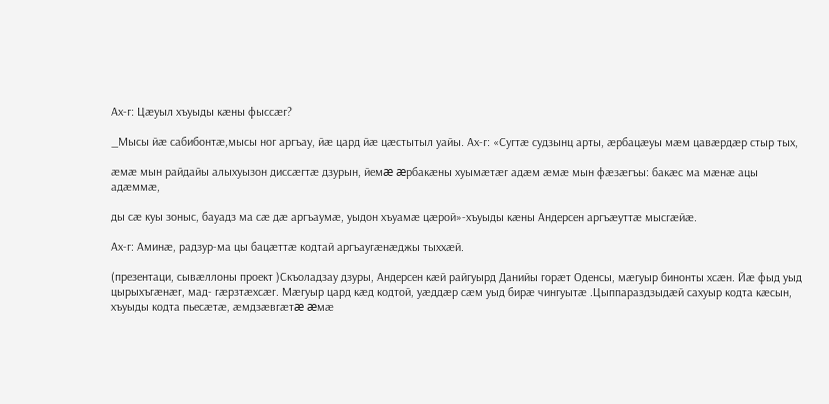Ах-г: Цæуыл хъуыды кæны фыссæг?

_Мысы йæ сабибонтæ,мысы ног аргъау, йæ цард йæ цæстытыл уайы. Ах-г: «Сугтæ судзынц арты, æрбацæуы мæм цавæрдæр стыр тых,

æмæ мын райдайы алыхуызон диссæгтæ дзурын, йемæ æрбакæны хуымæтæг адæм æмæ мын фæзæгъы: бакæс ма мæнæ ацы адæммæ,

ды сæ куы зоныс, бауадз ма сæ дæ аргъаумæ, уыдон хъуамæ цæрой»-хъуыды кӕны Андерсен аргъӕуттӕ мысгӕйӕ.

Ах-г: Аминæ, радзур-ма цы бацæттæ кодтай аргъаугæнæджы тыххæй.

(презентаци, сывæллоны проект )Скъоладзау дзуры, Андерсен кæй райгуырд Данийы горæт Оденсы, мæгуыр бинонты хсæн. Йæ фыд уыд цырыхъгæнæг, мад- гæрзтæхсæг. Мæгуыр цард кæд кодтой, уæддæр сæм уыд бирæ чингуытæ .Цыппараздзыдæй сахуыр кодта кæсын, хъуыды кодта пьесæтæ, æмдзæвгæтæ æмæ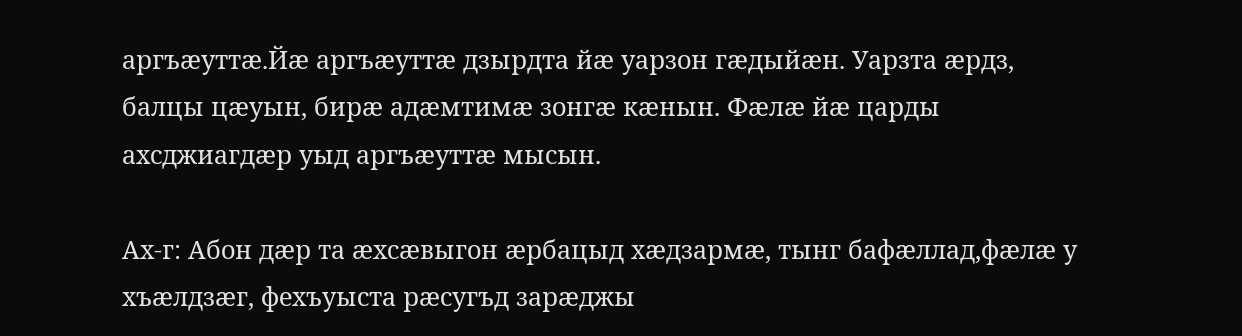аргъæуттæ.Йæ аргъæуттæ дзырдта йæ уарзон гæдыйæн. Уарзта æрдз, балцы цæуын, бирæ адæмтимæ зонгæ кæнын. Фæлæ йæ царды ахсджиагдæр уыд аргъæуттæ мысын.

Ах-г: Абон дæр та æхсæвыгон æрбацыд хæдзармæ, тынг бафæллад,фæлæ у хъæлдзæг, фехъуыста рæсугъд зарæджы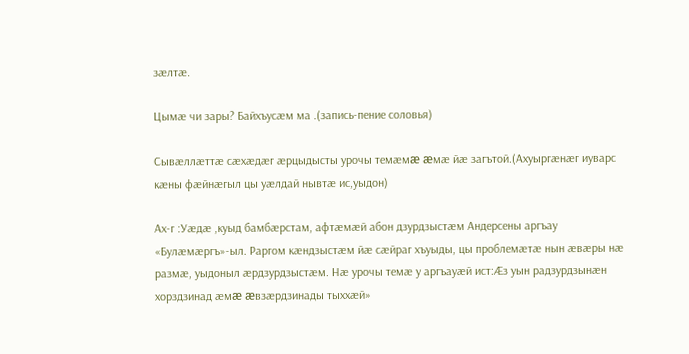зæлтæ.

Цымæ чи зары? Байхъусæм ма .(запись-пение соловья)

Сывæллæттæ сæхæдæг æрцыдысты урочы темæмæ æмæ йæ загътой.(Ахуыргæнæг иуварс кæны фæйнæгыл цы уæлдай нывтæ ис,уыдон)

Ах-г :Уæдæ ,куыд бамбæрстам, афтæмæй абон дзурдзыстæм Андерсены аргъау «Булæмæргъ»-ыл. Раргом кæндзыстæм йæ сæйраг хъуыды, цы проблемæтæ нын æвæры нæ размæ, уыдоныл æрдзурдзыстæм. Нæ урочы темæ у аргъауæй ист:Æз уын радзурдзынæн хорздзинад æмæ æвзæрдзинады тыххæй»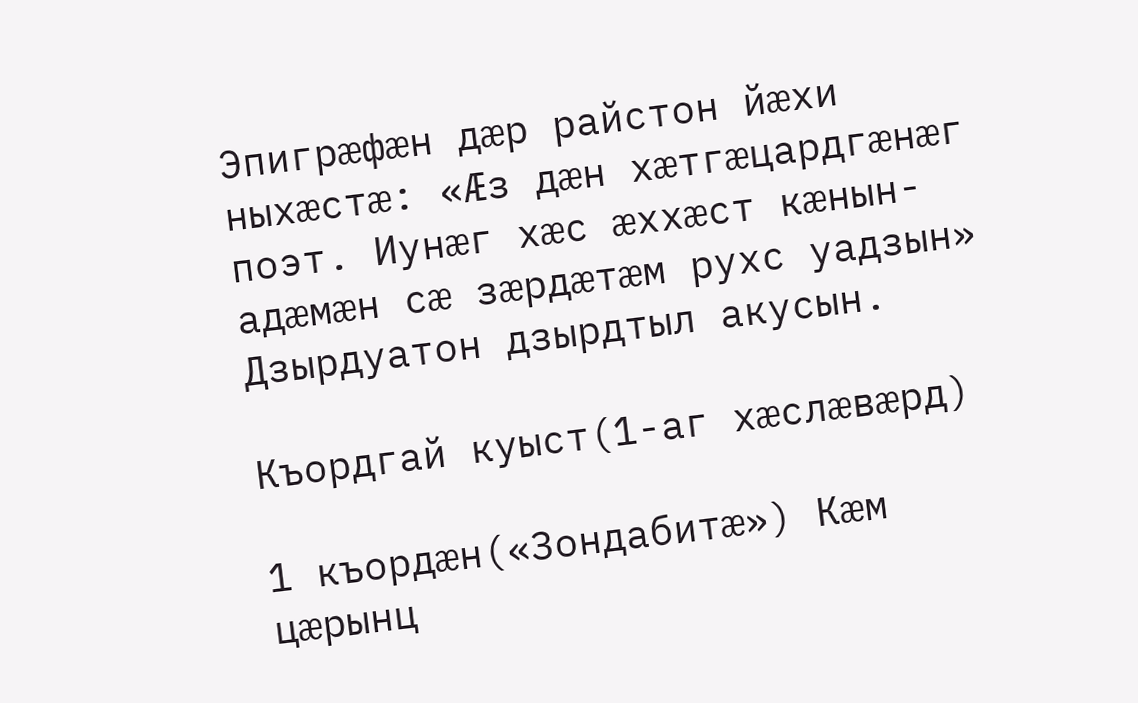Эпигрæфæн дæр райстон йæхи ныхæстæ: «Æз дæн хæтгæцардгæнæг поэт. Иунæг хæс æххæст кæнын-адæмæн сæ зæрдæтæм рухс уадзын» Дзырдуатон дзырдтыл акусын.

Къордгай куыст(1-аг хæслæвæрд)

1 къордæн(«Зондабитæ») Кæм цæрынц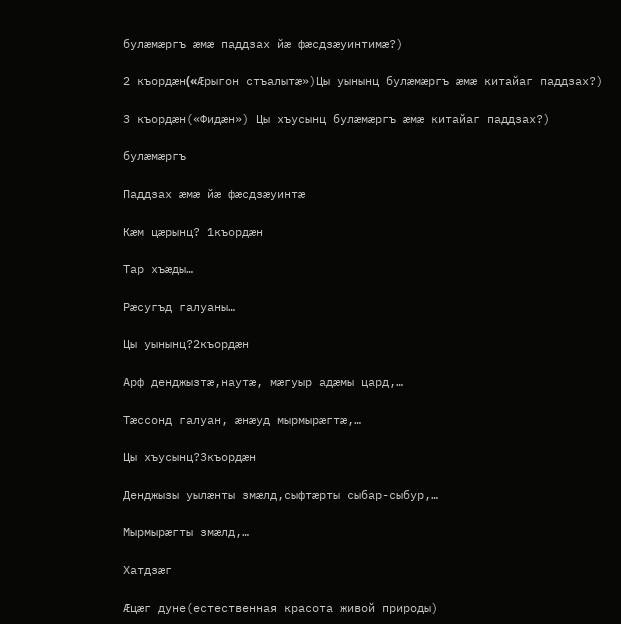булæмæргъ æмæ паддзах йæ фæсдзæуинтимæ?)

2 къордæн(«Æрыгон стъалытæ»)Цы уынынц булæмæргъ æмæ китайаг паддзах?)

3 къордæн(«Фидæн») Цы хъусынц булæмæргъ æмæ китайаг паддзах?)

булæмæргъ

Паддзах æмæ йæ фæсдзæуинтæ

Кæм цæрынц? 1къордӕн

Тар хъæды…

Рæсугъд галуаны…

Цы уынынц?2къордӕн

Арф денджызтæ,наутæ, мæгуыр адæмы цард,…

Тæссонд галуан, æнæуд мырмырæгтæ,…

Цы хъусынц?3къордӕн

Денджызы уылæнты змæлд,сыфтæрты сыбар-сыбур,…

Мырмырæгты змæлд,…

Хатдзæг

Æцæг дуне(естественная красота живой природы)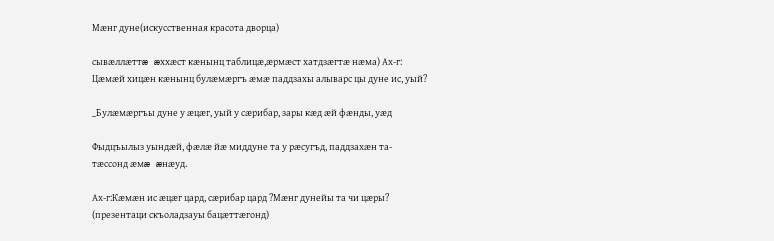Мæнг дуне(искусственная красота дворца)

сывæллæттæ æххæст кæнынц таблицæ,ӕрмӕст хатдзӕгтӕ нӕма) Ах-г: Цæмæй хицæн кæнынц булæмӕргъ æмæ паддзахы алыварс цы дуне ис, уый?

_Булæмæргъы дуне у æцæг, уый у сæрибар, зары кæд æй фæнды, уæд

Фыдцъылыз уындæй, фæлæ йæ миддуне та у рæсугъд, паддзахæн та- тæссонд æмæ æнæуд.

Ах-г:Кæмæн ис æцæг цард, сæрибар цард ?Мæнг дунейы та чи цæры? (презентаци скъоладзауы бацæттæгонд)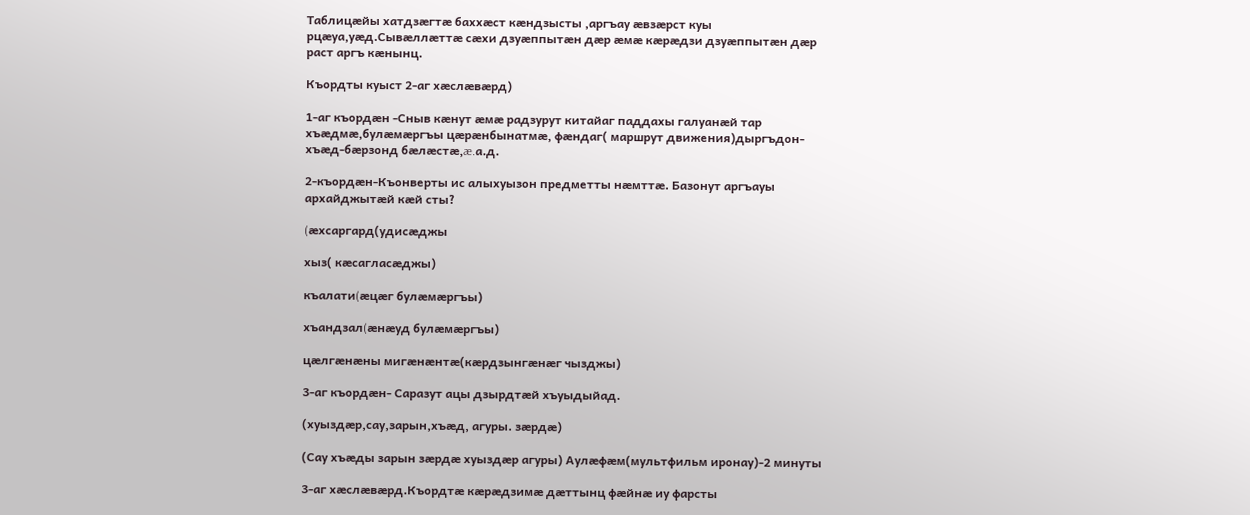Таблицæйы хатдзæгтæ баххæст кæндзысты ,аргъау æвзæрст куы рцæуа,уæд.Сывæллæттæ сæхи дзуæппытæн дæр æмæ кæрæдзи дзуæппытæн дæр раст аргъ кæнынц.

Къордты куыст 2-аг хæслæвæрд)

1-аг къордæн -Сныв кæнут æмæ радзурут китайаг паддахы галуанæй тар хъæдмæ,булæмæргъы цæрæнбынатмæ, фæндаг( маршрут движения)дыргъдон-хъæд-бæрзонд бæлæстæ,æ.а.д.

2-къордæн-Къонверты ис алыхуызон предметты нæмттæ. Базонут аргъауы архайджытæй кæй сты?

(æхсаргард(удисæджы

хыз( кæсагласæджы)

къалати(æцæг булæмæргъы)

хъандзал(æнæуд булæмæргъы)

цæлгæнæны мигæнæнтæ(кæрдзынгæнæг чызджы)

3-аг къордæн- Саразут ацы дзырдтæй хъуыдыйад.

(хуыздæр,сау,зарын,хъæд, агуры. зæрдæ)

(Сау хъæды зарын зæрдæ хуыздæр агуры) Аулæфæм(мультфильм иронау)-2 минуты

3-аг хæслæвæрд.Къордтæ кæрæдзимæ дæттынц фæйнæ иу фарсты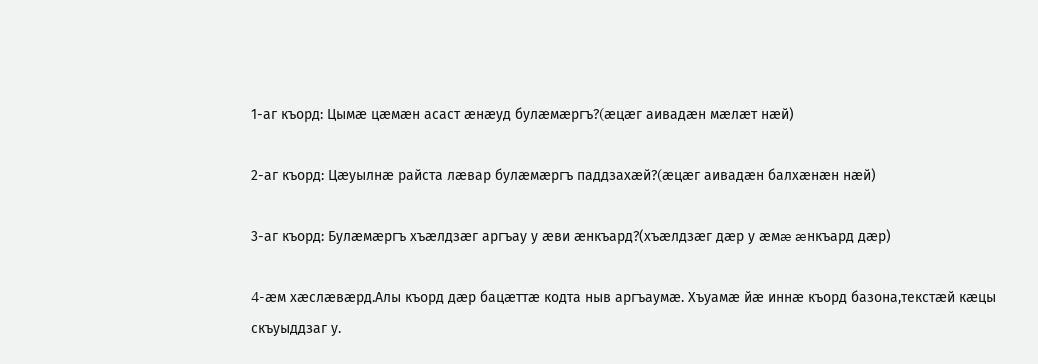1-аг къорд: Цымæ цæмæн асаст æнæуд булæмæргъ?(æцæг аивадæн мæлæт нæй)

2-аг къорд: Цæуылнæ райста лæвар булæмæргъ паддзахæй?(æцæг аивадæн балхæнæн нæй)

3-аг къорд: Булæмæргъ хъæлдзæг аргъау у æви æнкъард?(хъæлдзæг дæр у æмæ æнкъард дæр)

4-æм хæслæвæрд.Алы къорд дæр бацæттæ кодта ныв аргъаумæ. Хъуамæ йæ иннæ къорд базона,текстæй кæцы скъуыддзаг у.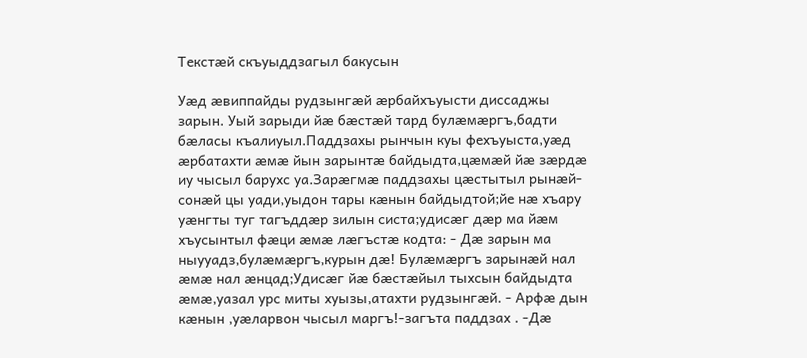Текстæй скъуыддзагыл бакусын

Уæд æвиппайды рудзынгæй æрбайхъуысти диссаджы зарын. Уый зарыди йæ бæстæй тард булæмæргъ,бадти бæласы къалиуыл.Паддзахы рынчын куы фехъуыста,уæд æрбатахти æмæ йын зарынтæ байдыдта,цæмæй йæ зæрдæ иу чысыл барухс уа.Зарæгмæ паддзахы цæстытыл рынæй-сонæй цы уади,уыдон тары кæнын байдыдтой;йе нæ хъару уæнгты туг тагъддæр зилын систа;удисæг дæр ма йæм хъусынтыл фæци æмæ лæгъстæ кодта: - Дæ зарын ма ныууадз,булæмæргъ,курын дæ! Булæмæргъ зарынæй нал æмæ нал æнцад;Удисæг йæ бæстæйыл тыхсын байдыдта æмæ,уазал урс миты хуызы,атахти рудзынгæй. - Арфæ дын кæнын ,уæларвон чысыл маргъ!-загъта паддзах . -Дæ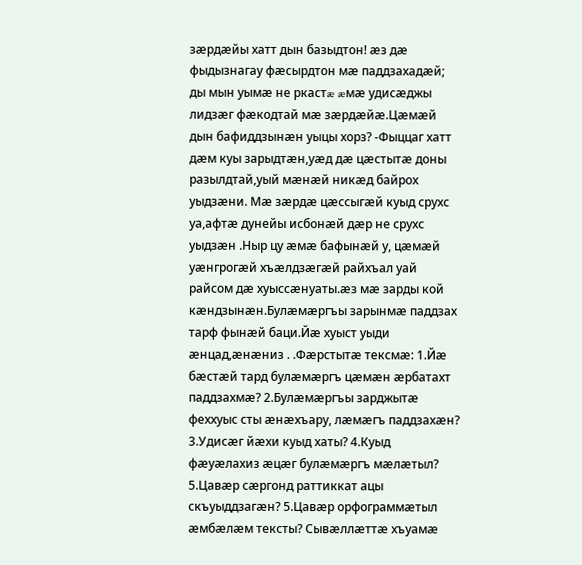зæрдæйы хатт дын базыдтон! æз дæ фыдызнагау фæсырдтон мæ паддзахадæй; ды мын уымæ не ркастæ æмæ удисæджы лидзæг фæкодтай мæ зæрдæйæ.Цæмæй дын бафиддзынæн уыцы хорз? -Фыццаг хатт дæм куы зарыдтæн,уæд дæ цæстытæ доны разылдтай,уый мæнæй никæд байрох уыдзæни. Мæ зæрдæ цæссыгæй куыд срухс уа,афтæ дунейы исбонæй дæр не срухс уыдзæн .Ныр цу æмæ бафынæй у, цæмæй уæнгрогæй хъæлдзæгæй райхъал уай райсом дæ хуыссæнуаты.æз мæ зарды кой кæндзынæн.Булæмæргъы зарынмæ паддзах тарф фынæй баци.Йæ хуыст уыди æнцад,æнæниз . .Фæрстытæ тексмæ: 1.Йæ бæстæй тард булæмæргъ цæмæн æрбатахт паддзахмæ? 2.Булæмæргъы зарджытæ феххуыс сты æнæхъару, лæмæгъ паддзахæн? 3.Удисæг йæхи куыд хаты? 4.Куыд фæуæлахиз æцæг булæмæргъ мæлæтыл? 5.Цавæр сæргонд раттиккат ацы скъуыддзагæн? 5.Цавæр орфограммæтыл æмбæлæм тексты? Сывæллæттæ хъуамæ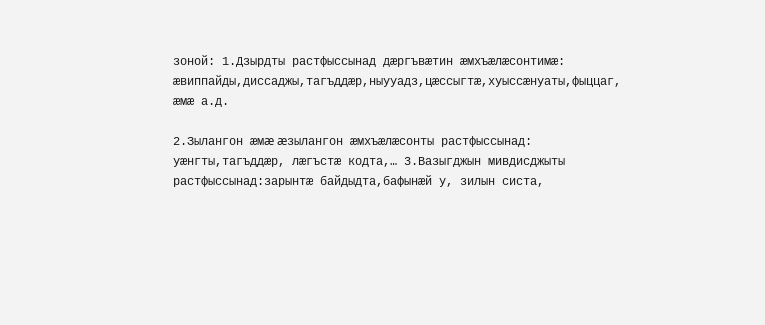зоной: 1.Дзырдты растфыссынад дæргъвæтин æмхъæлæсонтимæ: æвиппайды,диссаджы,тагъддæр,ныууадз,цæссыгтæ,хуыссæнуаты,фыццаг, æмæ а.д.

2.Зылангон æмæ æзылангон æмхъæлæсонты растфыссынад: уæнгты,тагъддæр, лæгъстæ кодта,… 3.Вазыгджын мивдисджыты растфыссынад:зарынтæ байдыдта,бафынæй у, зилын систа,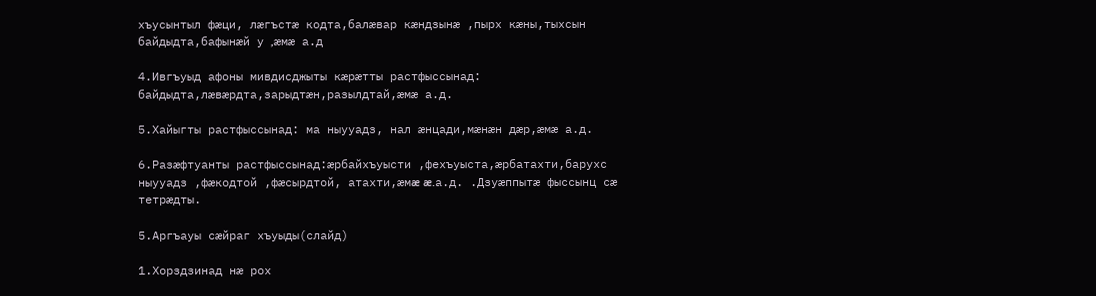хъусынтыл фæци, лæгъстæ кодта,балæвар кæндзынæ ,пырх кæны,тыхсын байдыдта,бафынæй у ,æмæ а.д

4.Ивгъуыд афоны мивдисджыты кæрæтты растфыссынад: байдыдта,лæвæрдта,зарыдтæн,разылдтай,æмæ а.д.

5.Хайыгты растфыссынад: ма ныууадз, нал æнцади,мæнæн дæр,æмæ а.д.

6.Разæфтуанты растфыссынад:æрбайхъуысти ,фехъуыста,æрбатахти,барухс ныууадз ,фæкодтой ,фæсырдтой, атахти,æмæ æ.а.д. .Дзуæппытæ фыссынц сæ тетрæдты.

5.Аргъауы сæйраг хъуыды(слайд)

1.Хорздзинад нæ рох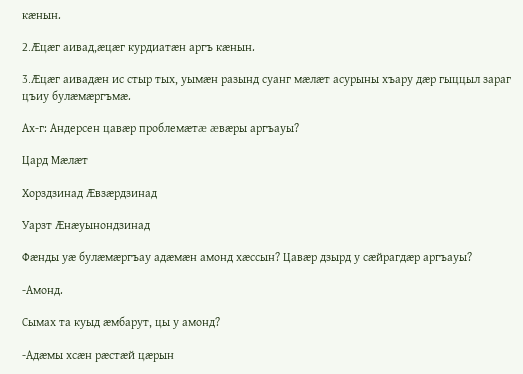кæнын.

2.Æцæг аивад,æцæг курдиатæн аргъ кæнын.

3.Æцæг аивадæн ис стыр тых, уымæн разынд суанг мæлæт асурыны хъару дæр гыццыл зараг цъиу булæмæргъмæ.

Ах-г: Андерсен цавæр проблемæтæ æвæры аргъауы?

Цард Мæлæт

Хорздзинад Æвзæрдзинад

Уарзт Æнæуынондзинад

Фæнды уæ булæмæргъау адæмæн амонд хæссын? Цавæр дзырд у сæйрагдæр аргъауы?

-Амонд.

Сымах та куыд æмбарут, цы у амонд?

-Адæмы хсæн рæстæй цæрын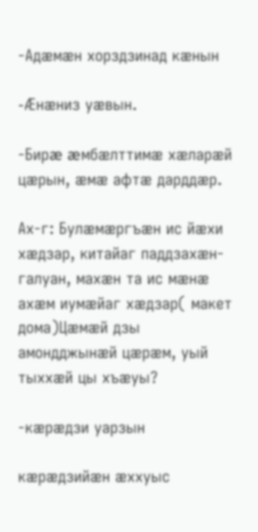-Адæмæн хорздзинад кæнын

-Æнæниз уæвын.

-Бирæ æмбæлттимæ хæларæй цæрын, æмæ афтæ дарддæр.

Ах-г: Булæмæргъæн ис йæхи хæдзар, китайаг паддзахæн-галуан, махæн та ис мæнæ ахæм иумæйаг хæдзар( макет дома)Цæмæй дзы амондджынæй цæрæм, уый тыххæй цы хъæуы?

-кæрæдзи уарзын

кæрæдзийæн æххуыс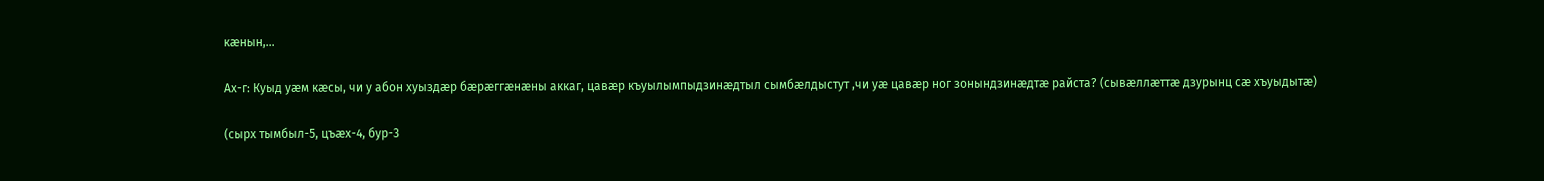кæнын,…

Ах-г: Куыд уæм кæсы, чи у абон хуыздæр бæрæггæнæны аккаг, цавæр къуылымпыдзинæдтыл сымбæлдыстут ,чи уæ цавæр ног зонындзинæдтæ райста? (сывæллæттæ дзурынц сæ хъуыдытæ)

(сырх тымбыл-5, цъæх-4, бур-3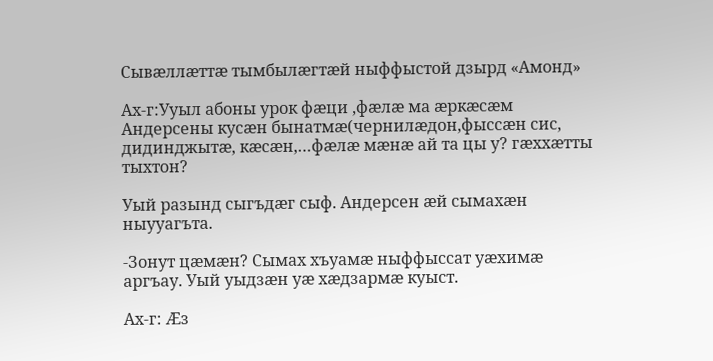Сывæллæттæ тымбылæгтæй ныффыстой дзырд «Амонд»

Ах-г:Ууыл абоны урок фæци ,фæлæ ма æркæсæм Андерсены кусæн бынатмæ(чернилæдон,фыссæн сис, дидинджытæ, кæсæн,…фæлæ мæнæ ай та цы у? гæххæтты тыхтон?

Уый разынд сыгъдæг сыф. Андерсен æй сымахæн ныууагъта.

-Зонут цæмæн? Сымах хъуамæ ныффыссат уæхимæ аргъау. Уый уыдзæн уæ хæдзармæ куыст.

Ах-г: Æз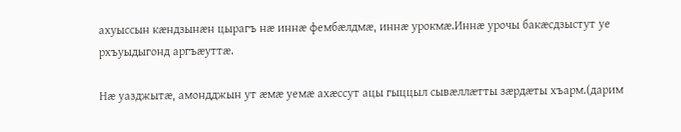ахуыссын кæндзынæн цырагъ нæ иннæ фембæлдмæ, иннæ урокмæ.Иннæ урочы бакæсдзыстут уе рхъуыдыгонд аргъæуттæ.

Нæ уазджытæ, амондджын ут æмæ уемæ ахæссут ацы гыццыл сывæллæтты зæрдæты хъарм.(дарим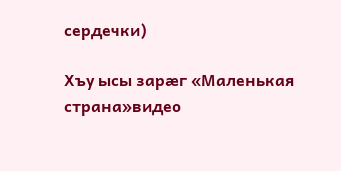сердечки)

Хъу ысы зарæг «Маленькая страна»видео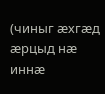(чиныг æхгæд æрцыд нæ иннæ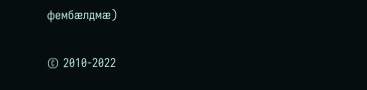фембæлдмæ)

© 2010-2022